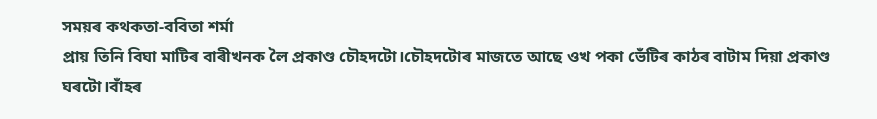সময়ৰ কথকতা-ববিতা শৰ্মা
প্ৰায় তিনি বিঘা মাটিৰ বাৰীখনক লৈ প্ৰকাণ্ড চৌহদটো।চৌহদটোৰ মাজতে আছে ওখ পকা ভেঁটিৰ কাঠৰ বাটাম দিয়া প্ৰকাণ্ড ঘৰটো।বাঁহৰ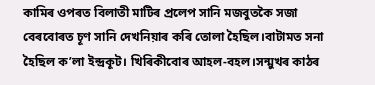কামিৰ ওপৰত বিলাতী মাটিৰ প্ৰলেপ সানি মজবুতকৈ সজা বেৰবোৰত চূণ সানি দেখনিয়াৰ কৰি তোলা হৈছিল।বাটামত সনা হৈছিল ক’লা ইন্দ্ৰকূট। খিৰিকীবোৰ আহল-বহল।সন্মুখৰ কাঠৰ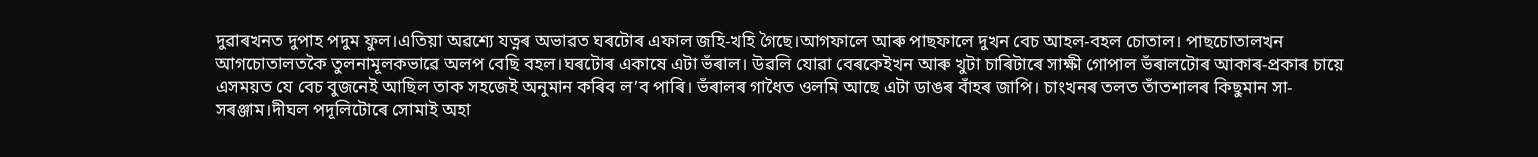দুৱাৰখনত দুপাহ পদুম ফুল।এতিয়া অৱশ্যে যত্নৰ অভাৱত ঘৰটোৰ এফাল জহি-খহি গৈছে।আগফালে আৰু পাছফালে দুখন বেচ আহল-বহল চোতাল। পাছচোতালখন আগচোতালতকৈ তুলনামূলকভাৱে অলপ বেছি বহল।ঘৰটোৰ একাষে এটা ভঁৰাল। উৱলি যোৱা বেৰকেইখন আৰু খুটা চাৰিটাৰে সাক্ষী গোপাল ভঁৰালটোৰ আকাৰ-প্ৰকাৰ চায়ে এসময়ত যে বেচ বুজনেই আছিল তাক সহজেই অনুমান কৰিব ল’ব পাৰি। ভঁৰালৰ গাধৈত ওলমি আছে এটা ডাঙৰ বাঁহৰ জাপি। চাংখনৰ তলত তাঁতশালৰ কিছুমান সা-সৰঞ্জাম।দীঘল পদূলিটোৰে সোমাই অহা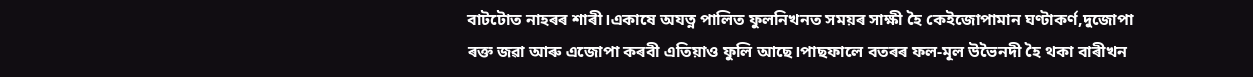বাটটোত নাহৰৰ শাৰী।একাষে অযত্ন পালিত ফুলনিখনত সময়ৰ সাক্ষী হৈ কেইজোপামান ঘণ্টাকৰ্ণ,দুজোপা ৰক্ত জৱা আৰু এজোপা কৰবী এতিয়াও ফুলি আছে।পাছফালে বতৰৰ ফল-মূল উভৈনদী হৈ থকা বাৰীখন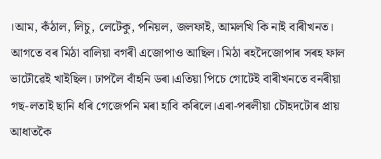।আম, কঁঠাল, লিচু, লেটেকু, পনিয়ল, জলফাই, আমলখি কি নাই বাৰীখনত। আগতে বৰ মিঠা বালিয়া বগৰী এজোপাও আছিল। মিঠা ৰহদৈজোপাৰ সৰহ ফাল ভাটৌৱেই খাইছিল। ঢাপলৈ বাঁহনি ডৰা।এতিয়া পিচে গোটেই বাৰীখনতে বনৰীয়া গছ-লতাই ছানি ধৰি গেজেপনি মৰা হাবি কৰিলে।এৰা-পৰলীয়া চৌহদটোৰ প্ৰায় আধাতকৈ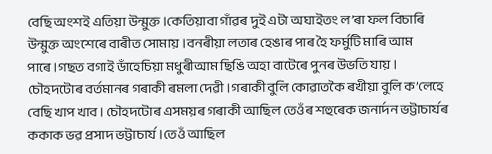বেছি অংশই এতিয়া উন্মুক্ত।কেতিয়াবা গাঁৱৰ দুই এটা অঘাইতং ল’ৰা ফল বিচাৰি উন্মুক্ত অংশেৰে বাৰীত সোমায়।বনৰীয়া লতাৰ হেঙাৰ পাৰ হৈ ফৰ্মুটি মাৰি আম পাৰে।গছত বগাই ডাঁহেচিয়া মধুৰীআম ছিঙি অহা বাটেৰে পুনৰ উভতি যায়।
চৌহদটোৰ বৰ্তমানৰ গৰাকী ৰমলা দেৱী।গৰাকী বুলি কোৱাতকৈ ৰখীয়া বুলি ক’লেহে বেছি খাপ খাব। চৌহদটোৰ এসময়ৰ গৰাকী আছিল তেওঁৰ শহুৰেক জনাৰ্দন ভট্টাচাৰ্যৰ ককাক ভৱ প্ৰসাদ ভট্টাচাৰ্য।তেওঁ আছিল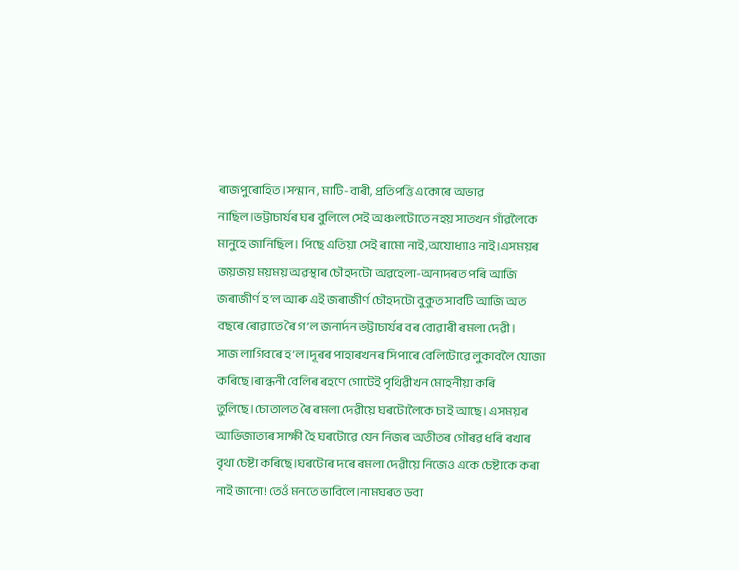ৰাজপুৰোহিত।সন্মান , মাটি-বাৰী, প্ৰতিপত্তি একোৰে অভাৱ নাছিল।ভট্টাচাৰ্যৰ ঘৰ বুলিলে সেই অঞ্চলটোতে নহয় সাতখন গাঁৱলৈকে মানুহে জানিছিল। পিছে এতিয়া সেই ৰামো নাই,অযোধ্যাও নাই।এসময়ৰ জয়জয় ময়ময় অৱস্থাৰ চৌহদটো অৱহেলা-অনাদৰত পৰি আজি জৰাজীৰ্ণ হ’ল আৰু এই জৰাজীৰ্ণ চৌহদটো বুকুত সাবটি আজি অত বছৰে ৰোৱাতে ৰৈ গ’ল জনাৰ্দন ভট্টাচাৰ্যৰ বৰ বোৱাৰী ৰমলা দেৱী।
সাজ লাগিবৰে হ’ল।দূৰৰ পাহাৰখনৰ সিপাৰে বেলিটোৱে লুকাবলৈ যোজা কৰিছে।ৰান্ধনী বেলিৰ ৰহণে গোটেই পৃথিৱীখন মোহনীয়া কৰি তুলিছে।চোতালত ৰৈ ৰমলা দেৱীয়ে ঘৰটোলৈকে চাই আছে। এসময়ৰ আভিজাত্যৰ সাক্ষী হৈ ঘৰটোৱে যেন নিজৰ অতীতৰ গৌৰৱ ধৰি ৰখাৰ বৃথা চেষ্টা কৰিছে।ঘৰটোৰ দৰে ৰমলা দেৱীয়ে নিজেও একে চেষ্টাকে কৰা নাই জানো! তেওঁ মনতে ভাবিলে।নামঘৰত ডবা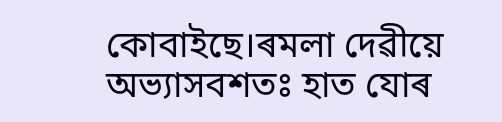কোবাইছে।ৰমলা দেৱীয়ে অভ্যাসবশতঃ হাত যোৰ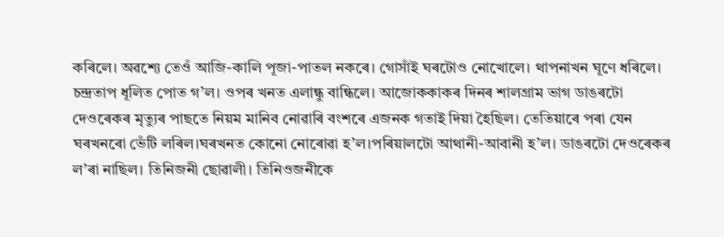কৰিলে। অৱশ্যে তেওঁ আজি-কালি পূজা-পাতল নকৰে। গোসাঁই ঘৰটোও নোখোলে। থাপনাখন ঘূণে ধৰিলে। চন্দ্ৰতাপ ধূলিত পোত গ’ল। ওপৰ খনত এলান্ধু বান্ধিলে। আজোককাকৰ দিনৰ শালগ্ৰাম ভাগ ডাঙৰটো দেওৰেকৰ মৃত্যুৰ পাছতে নিয়ম মানিব নোৱাৰি বংশৰে এজনক গতাই দিয়া হৈছিল। তেতিয়াৰে পৰা যেন ঘৰখনৰো ভেঁটি লৰিল।ঘৰখনত কোনো নোৰোৱা হ’ল।পৰিয়ালটো আথানী-আবানী হ’ল। ডাঙৰটো দেওৰেকৰ ল’ৰা নাছিল। তিনিজনী ছোৱালী। তিনিওজনীকে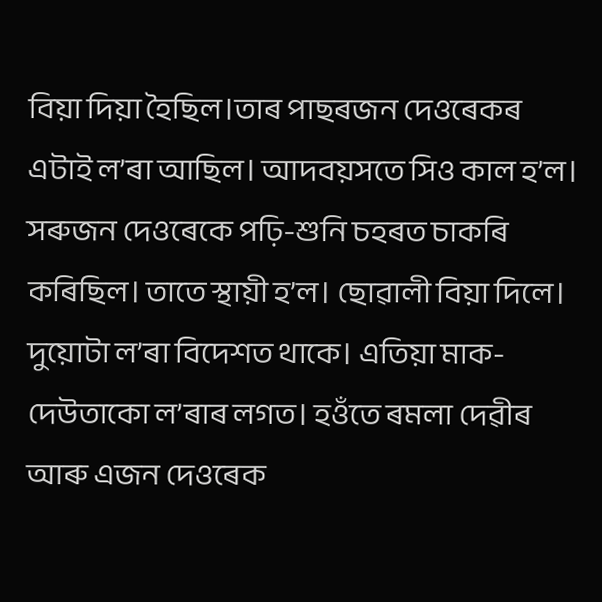বিয়া দিয়া হৈছিল।তাৰ পাছৰজন দেওৰেকৰ এটাই ল’ৰা আছিল। আদবয়সতে সিও কাল হ’ল। সৰুজন দেওৰেকে পঢ়ি-শুনি চহৰত চাকৰি কৰিছিল। তাতে স্থায়ী হ’ল। ছোৱালী বিয়া দিলে। দুয়োটা ল’ৰা বিদেশত থাকে। এতিয়া মাক-দেউতাকো ল’ৰাৰ লগত। হওঁতে ৰমলা দেৱীৰ আৰু এজন দেওৰেক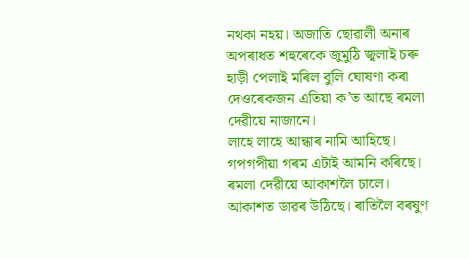নথকা নহয়। অজাতি ছোৱালী অনাৰ অপৰাধত শহুৰেকে জুমুঠি জ্বলাই চৰু হাড়ী পেলাই মৰিল বুলি ঘোষণা কৰা দেওৰেকজন এতিয়া ক’ত আছে ৰমলা দেৱীয়ে নাজানে।
লাহে লাহে আন্ধাৰ নামি আহিছে। গপগপীয়া গৰম এটাই আমনি কৰিছে। ৰমলা দেৱীয়ে আকাশলৈ চালে। আকাশত ডাৱৰ উঠিছে। ৰাতিলৈ বৰষুণ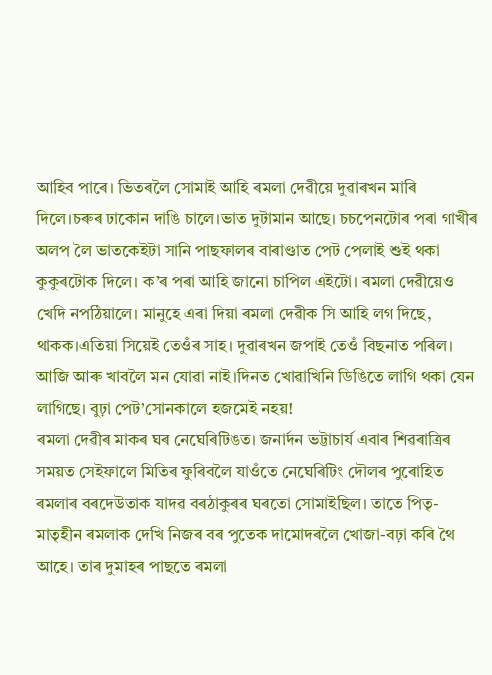আহিব পাৰে। ভিতৰলৈ সোমাই আহি ৰমলা দেৱীয়ে দুৱাৰখন মাৰি দিলে।চৰুৰ ঢাকোন দাঙি চালে।ভাত দুটামান আছে। চচপেনটোৰ পৰা গাখীৰ অলপ লৈ ভাতকেইটা সানি পাছফালৰ বাৰাণ্ডাত পেট পেলাই শুই থকা কুকুৰটোক দিলে। ক’ৰ পৰা আহি জানো চাপিল এইটো। ৰমলা দেৱীয়েও খেদি নপঠিয়ালে। মানুহে এৰা দিয়া ৰমলা দেৱীক সি আহি লগ দিছে, থাকক।এতিয়া সিয়েই তেওঁৰ সাহ। দুৱাৰখন জপাই তেওঁ বিছনাত পৰিল। আজি আৰু খাবলৈ মন যোৱা নাই।দিনত খোৱাখিনি ডিঙিতে লাগি থকা যেন লাগিছে। বুঢ়া পেট’সোনকালে হজমেই নহয়!
ৰমলা দেৱীৰ মাকৰ ঘৰ নেঘেৰিটিঙত। জনাৰ্দন ভট্টাচাৰ্য এবাৰ শিৱৰাত্ৰিৰ সময়ত সেইফালে মিতিৰ ফুৰিবলৈ যাওঁতে নেঘেৰিটিং দৌলৰ পুৰোহিত ৰমলাৰ বৰদেউতাক যাদৱ বৰঠাকুৰৰ ঘৰতো সোমাইছিল। তাতে পিতৃ-মাতৃহীন ৰমলাক দেখি নিজৰ বৰ পুতেক দামোদৰলৈ খোজা-বঢ়া কৰি থৈ আহে। তাৰ দুমাহৰ পাছতে ৰমলা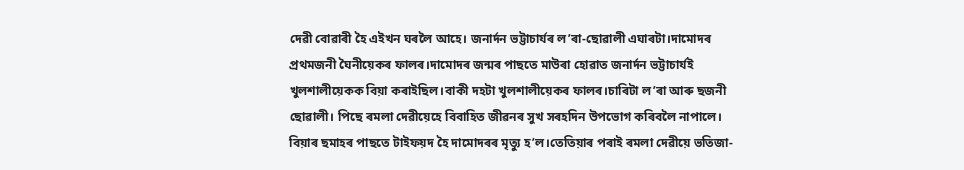দেৱী বোৱাৰী হৈ এইখন ঘৰলৈ আহে। জনাৰ্দন ভট্টাচাৰ্যৰ ল’ৰা-ছোৱালী এঘাৰটা।দামোদৰ প্ৰথমজনী ঘৈনীয়েকৰ ফালৰ।দামোদৰ জন্মৰ পাছতে মাউৰা হোৱাত জনাৰ্দন ভট্টাচাৰ্যই খুলশালীয়েকক বিয়া কৰাইছিল।বাকী দহটা খুলশালীয়েকৰ ফালৰ।চাৰিটা ল’ৰা আৰু ছজনী ছোৱালী। পিছে ৰমলা দেৱীয়েহে বিবাহিত জীৱনৰ সুখ সৰহদিন উপভোগ কৰিবলৈ নাপালে। বিয়াৰ ছমাহৰ পাছতে টাইফয়দ হৈ দামোদৰৰ মৃত্যু হ’ল।তেতিয়াৰ পৰাই ৰমলা দেৱীয়ে ভতিজা-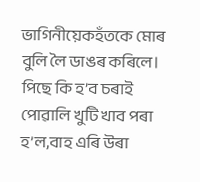ভাগিনীয়েকহঁতকে মোৰ বুলি লৈ ডাঙৰ কৰিলে। পিছে কি হ’ব চৰাই পোৱালি খুটি খাব পৰা হ’ল,বাহ এৰি উৰা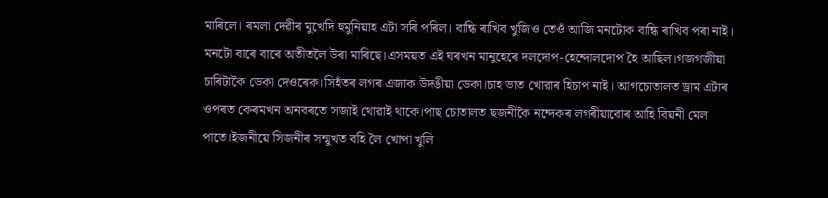মাৰিলে। ৰমলা দেৱীৰ মুখেদি হুমুনিয়াহ এটা সৰি পৰিল। বান্ধি ৰাখিব খুজিও তেওঁ আজি মনটোক বান্ধি ৰাখিব পৰা নাই। মনটো বাৰে বাৰে অতীতলৈ উৰা মাৰিছে।এসময়ত এই ঘৰখন মানুহেৰে দলদোপ-হেন্দোলদোপ হৈ আছিল।গজগজীয়া চাৰিটাকৈ ডেকা দেওৰেক।সিহঁতৰ লগৰ এজাক উদঙীয়া ডেকা।চাহ ভাত খোৱাৰ হিচাপ নাই। আগচোতালত ড্ৰাম এটাৰ ওপৰত কেৰমখন অনবৰতে সজাই থোৱাই থাকে।পাছ চোতালত ছজনীকৈ নন্দেকৰ লগৰীয়াবোৰ আহি বিয়নী মেল পাতে।ইজনীয়ে সিজনীৰ সন্মুখত বহি লৈ খোপা খুলি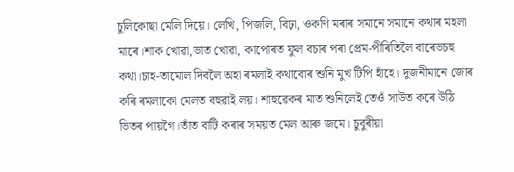চুলিকোছা মেলি দিয়ে। লেখি, পিজলি, বিঢ়া, ওকণি মৰাৰ সমানে সমানে কথাৰ মহলা মাৰে।শাক খোৱা,ভাত খোৱা, কাপোৰত ফুল বচাৰ পৰা প্ৰেম-পীৰিতিলৈ বাৰেভচহু কথা।চাহ-তামোল দিবলৈ অহা ৰমলাই কথাবোৰ শুনি মুখ টিপি হাঁহে। দুজনীমানে জোৰ কৰি ৰমলাকো মেলত বহুৱাই লয়। শাহুৱেকৰ মাত শুনিলেই তেওঁ সাউত কৰে উঠি ভিতৰ পায়গৈ।তাঁত বাটি কৰাৰ সময়ত মেল আৰু জমে। চুবুৰীয়া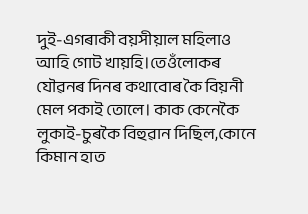দুই-এগৰাকী বয়সীয়াল মহিলাও আহি গোট খায়হি।তেওঁলোকৰ যৌৱনৰ দিনৰ কথাবোৰ কৈ বিয়নী মেল পকাই তোলে। কাক কেনেকৈ লুকাই-চুৰকৈ বিহুৱান দিছিল,কোনে কিমান হাত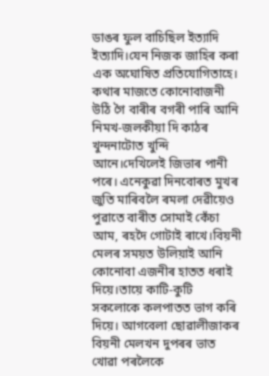ডাঙৰ ফুল বাচিছিল ইত্যাদি ইত্যাদি।যেন নিজক জাহিৰ কৰা এক অঘোষিত প্ৰতিযোগিতাহে। কথাৰ মাজতে কোনোবাজনী উঠি গৈ বাৰীৰ বগৰী পাৰি আনি নিমখ-জলকীয়া দি কাঠৰ খুন্দনাটোত খুন্দি আনে।দেখিলেই জিভাৰ পানী পৰে। এনেকুৱা দিনবোৰত মুখৰ জুতি মাৰিবলৈ ৰমলা দেৱীয়েও পুৱাতে বাৰীত সোমাই কেঁচা আম, ৰহদৈ গোটাই ৰাখে।বিয়নী মেলৰ সময়ত উলিয়াই আনি কোনোবা এজনীৰ হাতত ধৰাই দিয়ে।তায়ে কাটি-কুটি সকলোকে কলপাতত ভাগ কৰি দিয়ে। আগবেলা ছোৱালীজাকৰ বিয়নী মেলখন দুপৰৰ ভাত খোৱা পৰলৈকে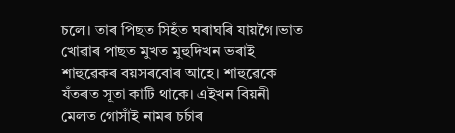চলে। তাৰ পিছত সিহঁত ঘৰাঘৰি যায়গৈ।ভাত খোৱাৰ পাছত মুখত মুহুদিখন ভৰাই শাহুৱেকৰ বয়সৰবোৰ আহে। শাহুৱেকে যঁতৰত সূতা কাটি থাকে। এইখন বিয়নী মেলত গোসাঁই নামৰ চৰ্চাৰ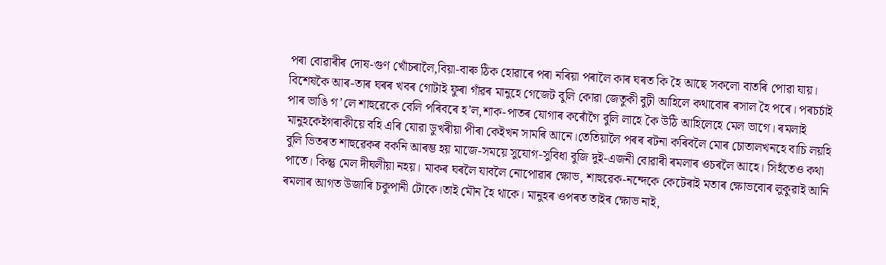পৰা বোৱাৰীৰ দোষ-গুণ খোঁচৰালৈ,বিয়া-বাৰু ঠিক হোৱাৰে পৰা নৰিয়া পৰালৈ কাৰ ঘৰত কি হৈ আছে সকলো বাতৰি পোৱা যায়। বিশেষকৈ আৰ-তাৰ ঘৰৰ খবৰ গোটাই ফুৰা গাঁৱৰ মানুহে গেজেট বুলি কোৱা জেতুকী বুঢ়ী আহিলে কথাবোৰ ৰসাল হৈ পৰে। পৰচৰ্চাই পাৰ ভাঙি গ’লে শাহুৱেকে বেলি পৰিবৰে হ’ল,শাক-পাতৰ যোগাৰ কৰোঁগৈ বুলি লাহে কৈ উঠি আহিলেহে মেল ভাগে। ৰমলাই মানুহকেইগৰাকীয়ে বহি এৰি যোৱা ডুখৰীয়া পীৰা কেইখন সামৰি আনে।তেতিয়ালৈ পৰৰ ৰটনা কৰিবলৈ মোৰ চোতালখনহে বাচি লয়হি বুলি ভিতৰত শাহুৱেকৰ বকনি আৰম্ভ হয় মাজে-সময়ে সুযোগ-সুবিধা বুজি দুই-এজনী বোৱাৰী ৰমলাৰ ওচৰলৈ আহে। সিহঁতেও কথা পাতে। কিন্তু মেল দীঘলীয়া নহয়। মাকৰ ঘৰলৈ যাবলৈ নোপোৱাৰ ক্ষোভ, শাহুৱেক-নন্দেকে কেটেৰাই মতাৰ ক্ষোভবোৰ লুকুৱাই আনি ৰমলাৰ আগত উজাৰি চকুপানী টোকে।তাই মৌন হৈ থাকে। মানুহৰ ওপৰত তাইৰ ক্ষোভ নাই,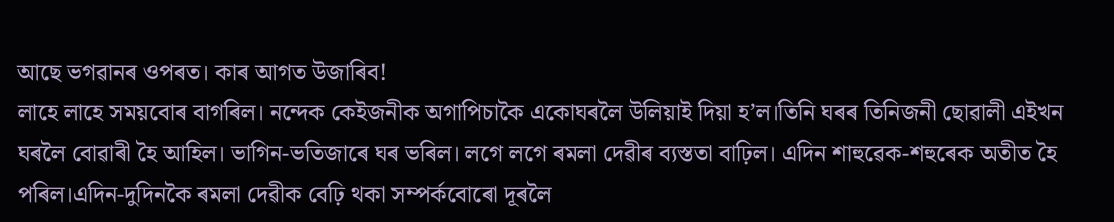আছে ভগৱানৰ ওপৰত। কাৰ আগত উজাৰিব!
লাহে লাহে সময়বোৰ বাগৰিল। নন্দেক কেইজনীক অগাপিচাকৈ একোঘৰলৈ উলিয়াই দিয়া হ’ল।তিনি ঘৰৰ তিনিজনী ছোৱালী এইখন ঘৰলৈ বোৱাৰী হৈ আহিল। ভাগিন-ভতিজাৰে ঘৰ ভৰিল। লগে লগে ৰমলা দেৱীৰ ব্যস্ততা বাঢ়িল। এদিন শাহুৱেক-শহুৰেক অতীত হৈ পৰিল।এদিন-দুদিনকৈ ৰমলা দেৱীক বেঢ়ি থকা সম্পৰ্কবোৰো দূৰলৈ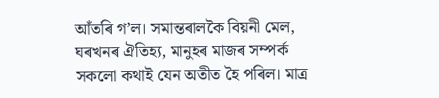আঁতৰি গ’ল। সমান্তৰালকৈ বিয়নী মেল, ঘৰখনৰ ঐতিহ্য, মানুহৰ মাজৰ সম্পৰ্ক সকলো কথাই যেন অতীত হৈ পৰিল। মাত্ৰ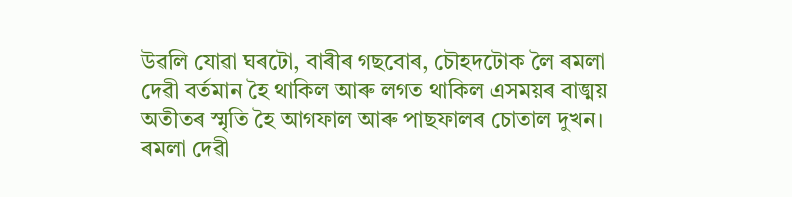উৱলি যোৱা ঘৰটো, বাৰীৰ গছবোৰ, চৌহদটোক লৈ ৰমলা দেৱী বৰ্তমান হৈ থাকিল আৰু লগত থাকিল এসময়ৰ বাঙ্ময় অতীতৰ স্মৃতি হৈ আগফাল আৰু পাছফালৰ চোতাল দুখন।
ৰমলা দেৱী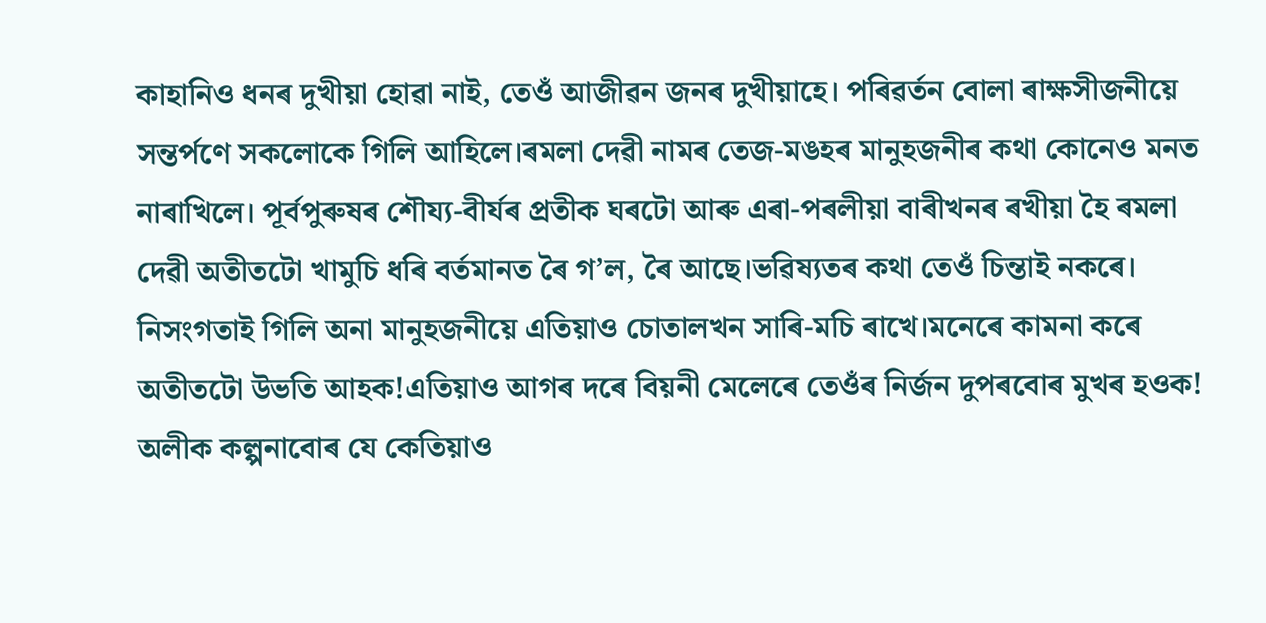কাহানিও ধনৰ দুখীয়া হোৱা নাই, তেওঁ আজীৱন জনৰ দুখীয়াহে। পৰিৱৰ্তন বোলা ৰাক্ষসীজনীয়ে সন্তৰ্পণে সকলোকে গিলি আহিলে।ৰমলা দেৱী নামৰ তেজ-মঙহৰ মানুহজনীৰ কথা কোনেও মনত নাৰাখিলে। পূৰ্বপুৰুষৰ শৌয্য-বীৰ্যৰ প্ৰতীক ঘৰটো আৰু এৰা-পৰলীয়া বাৰীখনৰ ৰখীয়া হৈ ৰমলা দেৱী অতীতটো খামুচি ধৰি বৰ্তমানত ৰৈ গ’ল, ৰৈ আছে।ভৱিষ্যতৰ কথা তেওঁ চিন্তাই নকৰে। নিসংগতাই গিলি অনা মানুহজনীয়ে এতিয়াও চোতালখন সাৰি-মচি ৰাখে।মনেৰে কামনা কৰে অতীতটো উভতি আহক!এতিয়াও আগৰ দৰে বিয়নী মেলেৰে তেওঁৰ নিৰ্জন দুপৰবোৰ মুখৰ হওক! অলীক কল্পনাবোৰ যে কেতিয়াও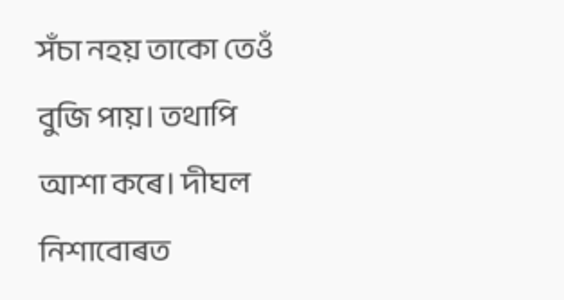সঁচা নহয় তাকো তেওঁ বুজি পায়। তথাপি আশা কৰে। দীঘল নিশাবোৰত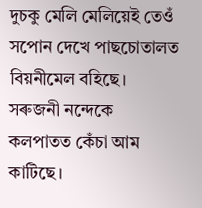দুচকু মেলি মেলিয়েই তেওঁ সপোন দেখে পাছচোতালত বিয়নীমেল বহিছে। সৰুজনী নন্দেকে কলপাতত কেঁচা আম কাটিছে।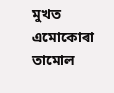মুখত এমোকোৰা তামোল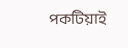পকটিয়াই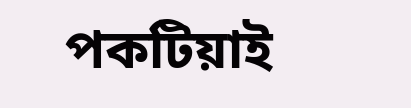পকটিয়াই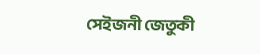সেইজনী জেতুকী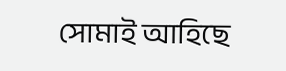সোমাই আহিছে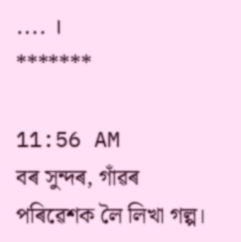…. ।
*******

11:56 AM
বৰ সুন্দৰ, গাঁৱৰ পৰিৱেশক লৈ লিখা গল্প।